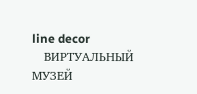line decor
   ВИРТУАЛЬНЫЙ МУЗЕЙ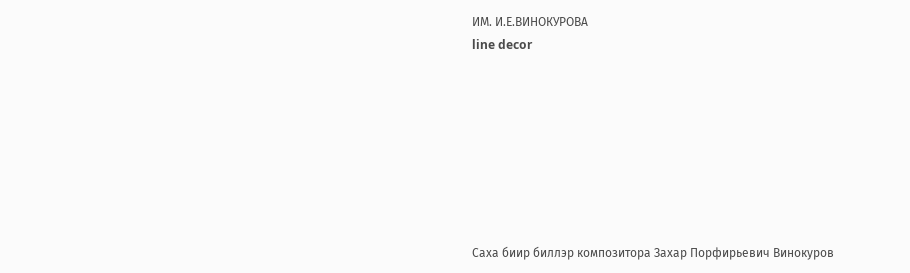ИМ. И.Е.ВИНОКУРОВА
line decor








Саха биир биллэр композитора Захар Порфирьевич Винокуров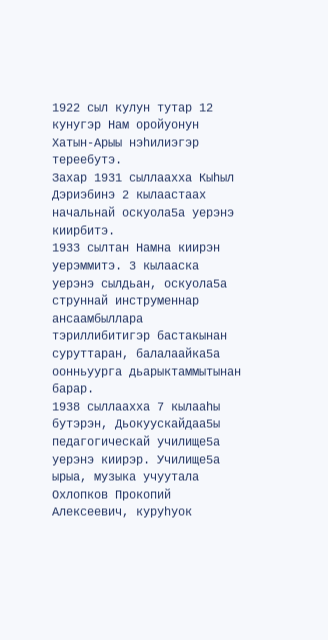1922 сыл кулун тутар 12 кунугэр Нам оройуонун Хатын-Арыы нэhилиэгэр тереебутэ.
Захар 1931 сыллаахха Кыhыл Дэриэбинэ 2 кылаастаах начальнай оскуола5а уерэнэ киирбитэ.
1933 сылтан Намна киирэн уерэммитэ. 3 кылааска уерэнэ сылдьан, оскуола5а струннай инструменнар ансаамбыллара тэриллибитигэр бастакынан суруттаран, балалаайка5а оонньуурга дьарыктаммытынан барар.
1938 сыллаахха 7 кылааhы бутэрэн, Дьокуускайдаа5ы педагогическай училище5а уерэнэ киирэр. Училище5а ырыа, музыка учуутала Охлопков Прокопий Алексеевич, куруhуок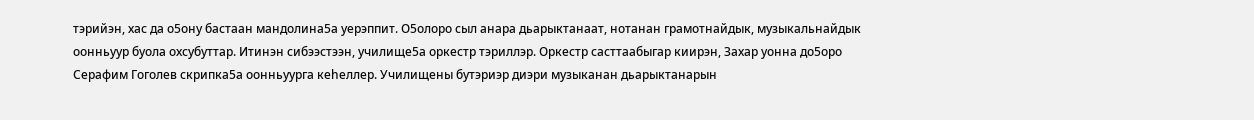тэрийэн, хас да о5ону бастаан мандолина5а уерэппит. О5олоро сыл анара дьарыктанаат, нотанан грамотнайдык, музыкальнайдык оонньуур буола охсубуттар. Итинэн сибээстээн, училище5а оркестр тэриллэр. Оркестр састтаабыгар киирэн, Захар уонна до5оро Серафим Гоголев скрипка5а оонньуурга кеhеллер. Училищены бутэриэр диэри музыканан дьарыктанарын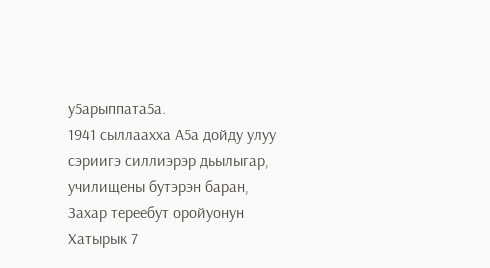у5арыппата5а.
1941 сыллаахха А5а дойду улуу сэриигэ силлиэрэр дьылыгар, училищены бутэрэн баран, Захар тереебут оройуонун Хатырык 7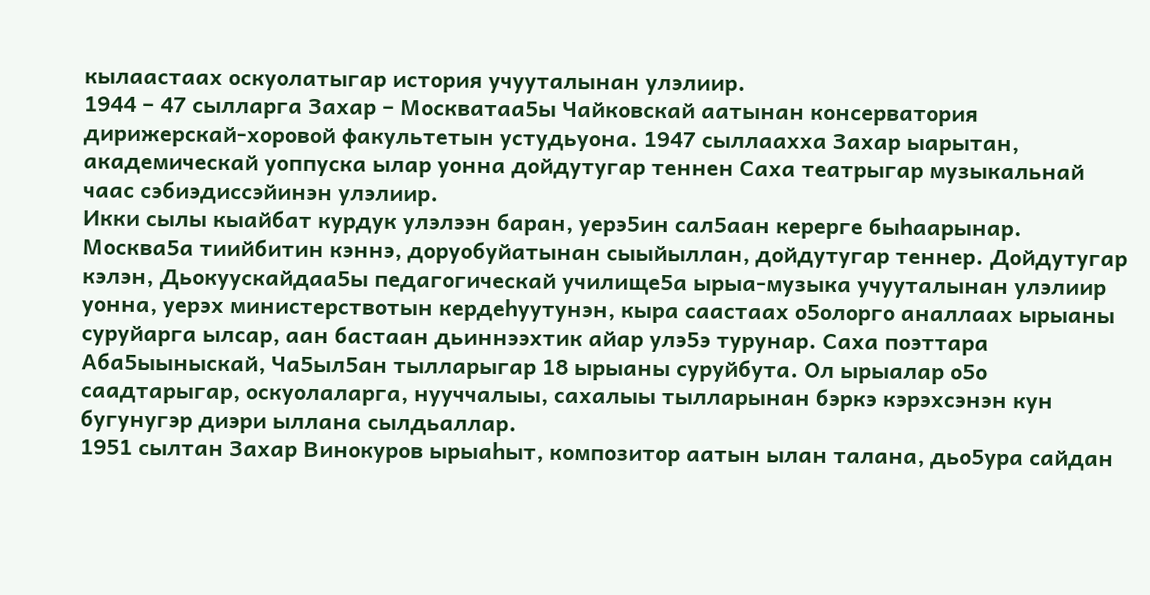кылаастаах оскуолатыгар история учууталынан улэлиир.
1944 – 47 сылларга Захар – Москватаа5ы Чайковскай аатынан консерватория дирижерскай-хоровой факультетын устудьуона. 1947 сыллаахха Захар ыарытан, академическай уоппуска ылар уонна дойдутугар теннен Саха театрыгар музыкальнай чаас сэбиэдиссэйинэн улэлиир.
Икки сылы кыайбат курдук улэлээн баран, уерэ5ин сал5аан керерге быhаарынар. Москва5а тиийбитин кэннэ, доруобуйатынан сыыйыллан, дойдутугар теннер. Дойдутугар кэлэн, Дьокуускайдаа5ы педагогическай училище5а ырыа-музыка учууталынан улэлиир уонна, уерэх министерствотын кердеhуутунэн, кыра саастаах о5олорго аналлаах ырыаны суруйарга ылсар, аан бастаан дьиннээхтик айар улэ5э турунар. Саха поэттара Аба5ыыныскай, Ча5ыл5ан тылларыгар 18 ырыаны суруйбута. Ол ырыалар о5о саадтарыгар, оскуолаларга, нууччалыы, сахалыы тылларынан бэркэ кэрэхсэнэн кун бугунугэр диэри ыллана сылдьаллар.
1951 сылтан Захар Винокуров ырыаhыт, композитор аатын ылан талана, дьо5ура сайдан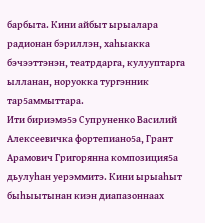барбыта. Кини айбыт ырыалара радионан бэриллэн, хаhыакка бэчээттэнэн, театрдарга, кулууптарга ылланан, норуокка тургэнник тар5аммыттара.
Ити бириэмэ5э Супруненко Василий Алексеевичка фортепиано5а, Грант Арамович Григорянна композиция5а дьулуhан уерэммитэ. Кини ырыаhыт быhыытынан киэн диапазоннаах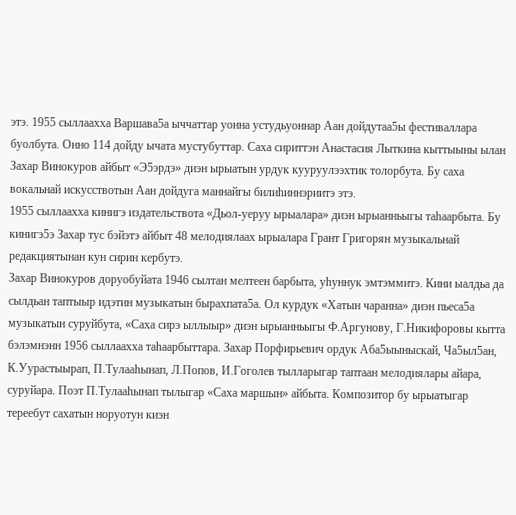этэ. 1955 сыллаахха Варшава5а ыччаттар уонна устудьуоннар Аан дойдутаа5ы фестиваллара буолбута. Онно 114 дойду ычата мустубуттар. Саха сириттэн Анастасия Лыткина кыттыыны ылан Захар Винокуров айбыт «Э5эрдэ» диэн ырыатын урдук кууруулээхтик толорбута. Бу саха вокальнай искусствотын Аан дойдуга маннайгы билиhиннэриитэ этэ.
1955 сыллаахха кинигэ издательствота «Дьол-уеруу ырыалара» диэн ырыанньыгы таhаарбыта. Бу кинигэ5э Захар тус бэйэтэ айбыт 48 мелодиялаах ырыалара Грант Григорян музыкальнай редакциятынан кун сирин кербутэ.
Захар Винокуров доруобуйата 1946 сылтан мелтеен барбыта, уhуннук эмтэммитэ. Кини ыалдьа да сылдьан таптыыр идэтин музыкатын бырахпата5а. Ол курдук «Хатын чаранна» диэн пьеса5а музыкатын суруйбута, «Саха сирэ ыллыыр» диэн ырыанньыгы Ф.Аргунову, Г.Никифоровы кытта бэлэмнэнн 1956 сыллаахха таhаарбыттара. Захар Порфирьевич ордук Аба5ыыныскай, Ча5ыл5ан, К.Уурастыырап, П.Тулааhынап, Л.Попов, И.Гоголев тылларыгар таптаан мелодиялары айара, суруйара. Поэт П.Тулааhынап тылыгар «Саха маршын» айбыта. Композитор бу ырыатыгар тереебут сахатын норуотун киэн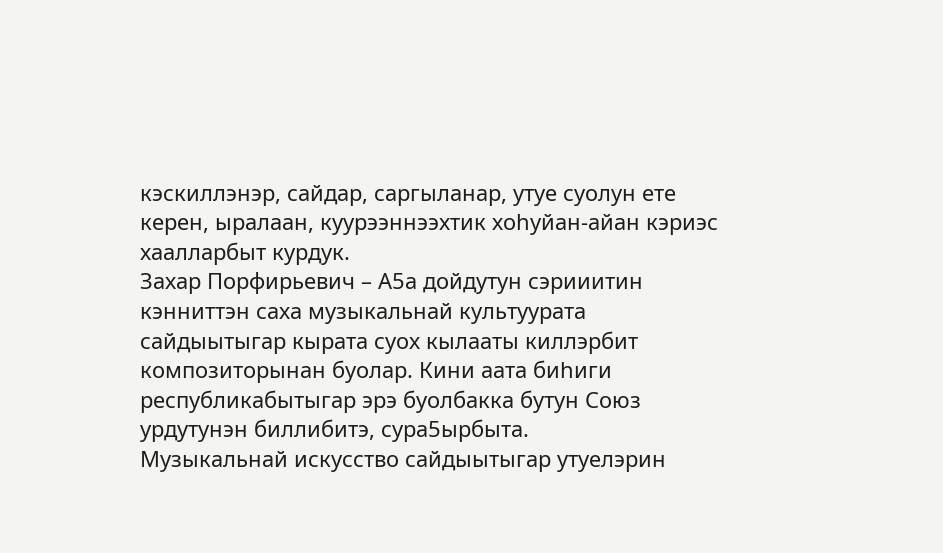кэскиллэнэр, сайдар, саргыланар, утуе суолун ете керен, ыралаан, куурээннээхтик хоhуйан-айан кэриэс хаалларбыт курдук.
Захар Порфирьевич – А5а дойдутун сэрииитин кэнниттэн саха музыкальнай культуурата сайдыытыгар кырата суох кылааты киллэрбит композиторынан буолар. Кини аата биhиги республикабытыгар эрэ буолбакка бутун Союз урдутунэн биллибитэ, сура5ырбыта.
Музыкальнай искусство сайдыытыгар утуелэрин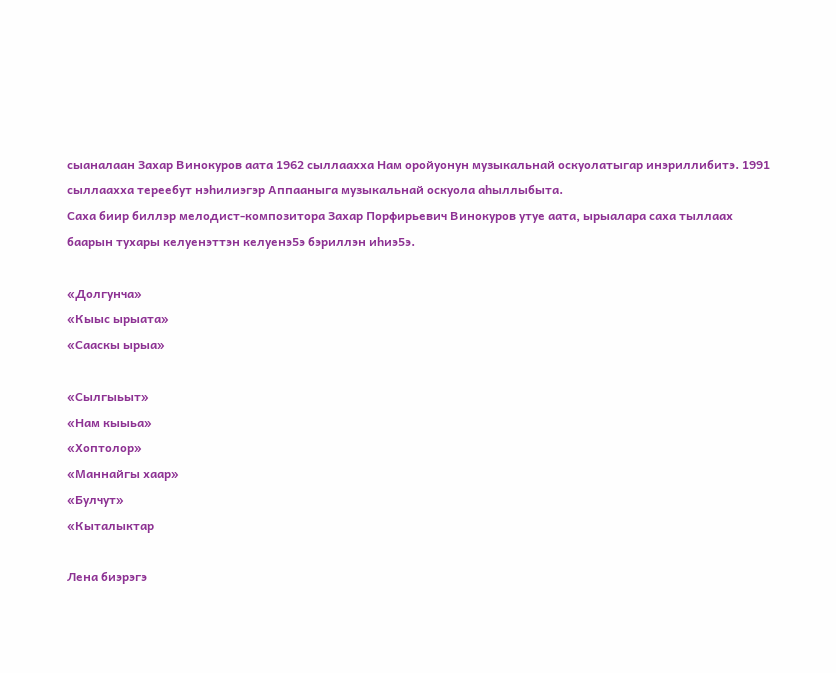сыаналаан Захар Винокуров аата 1962 сыллаахха Нам оройуонун музыкальнай оскуолатыгар инэриллибитэ. 1991 сыллаахха тереебут нэhилиэгэр Аппааныга музыкальнай оскуола аhыллыбыта.
Саха биир биллэр мелодист-композитора Захар Порфирьевич Винокуров утуе аата, ырыалара саха тыллаах баарын тухары келуенэттэн келуенэ5э бэриллэн иhиэ5э.

«Долгунча»
«Кыыс ырыата»
«Сааскы ырыа»

«Сылгыьыт»
«Нам кыыьа»
«Хоптолор»
«Маннайгы хаар»
«Булчут»
«Кыталыктар

Лена биэрэгэ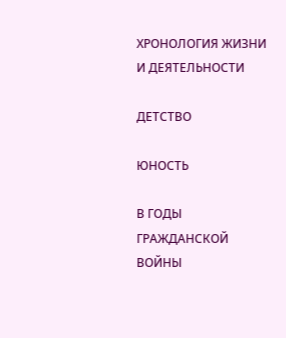ХРОНОЛОГИЯ ЖИЗНИ И ДЕЯТЕЛЬНОСТИ

ДЕТСТВО

ЮНОСТЬ

В ГОДЫ ГРАЖДАНСКОЙ ВОЙНЫ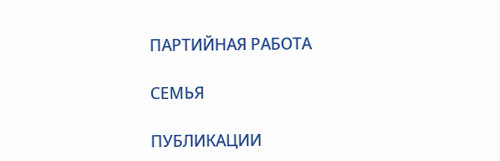ПАРТИЙНАЯ РАБОТА

СЕМЬЯ

ПУБЛИКАЦИИ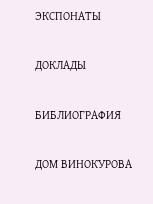ЭКСПОНАТЫ

ДОКЛАДЫ

БИБЛИОГРАФИЯ

ДОМ ВИНОКУРОВА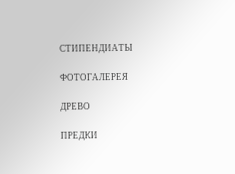СТИПЕНДИАТЫ

ФОТОГАЛЕРЕЯ

ДРЕВО

ПРЕДКИ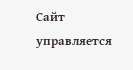Сайт управляется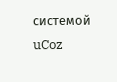системой uCoz